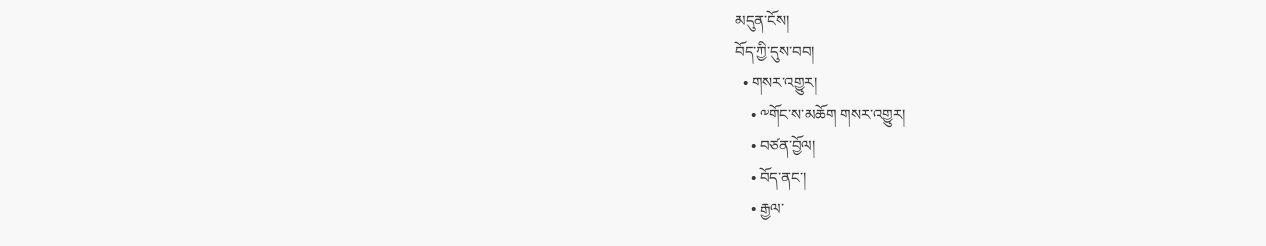མདུན་ངོས།
བོད་ཀྱི་དུས་བབ།
  • གསར་འགྱུར།
    • ༸གོང་ས་མཆོག གསར་འགྱུར།
    • བཙན་བྱོལ།
    • བོད་ནང་།
    • རྒྱལ་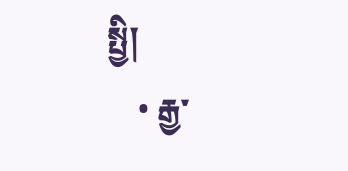སྤྱི།
    • རྒྱ་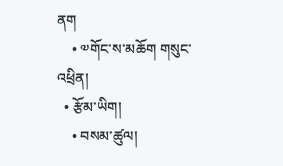ནག
    • ༧གོང་ས་མཆོག གསུང་འཕྲིན།
  • རྩོམ་ཡིག།
    • བསམ་ཚུལ།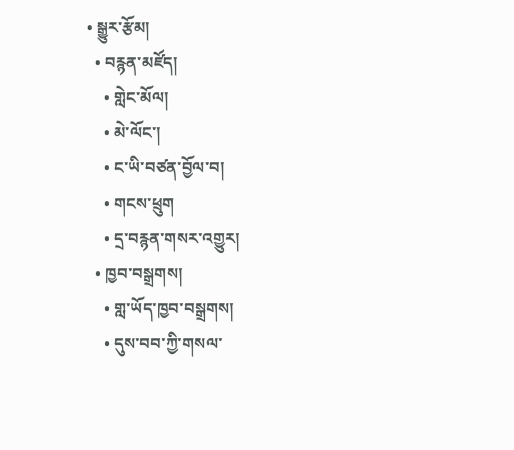• སྒྱུར་རྩོམ།
  • བརྙན་མཛོད།
    • གླེང་མོལ།
    • མེ་ལོང་།
    • ང་ཡི་བཙན་བྱོལ་བ།
    • གངས་ཕྲུག
    • དྲ་བརྙན་གསར་འགྱུར།
  • ཁྱབ་བསྒྲགས།
    • གླ་ཡོད་ཁྱབ་བསྒྲགས།
    • དུས་བབ་ཀྱི་གསལ་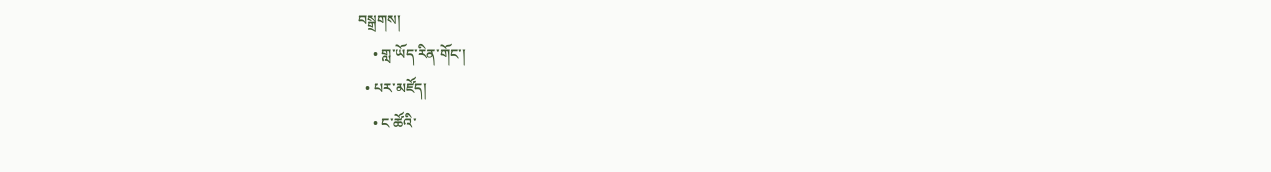བསྒྲགས།
    • གླ་ཡོད་རིན་གོང་།
  • པར་མཛོད།
    • ང་ཚོའི་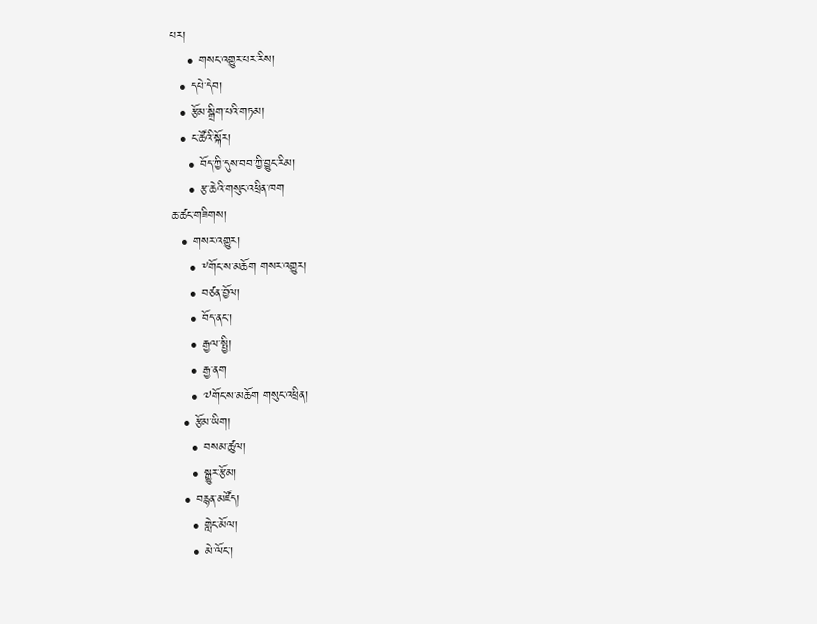པར།
    • གསང་འགྱུར་པར་རིས།
  • དཔེ་དེབ།
  • རྩོམ་སྒྲིག་པའི་གཏམ།
  • ང་ཚོའི་སྐོར།
    • བོད་ཀྱི་དུས་བབ་ཀྱི་བྱུང་རིམ།
    • རྩ་ཆེའི་གསུང་འཕྲིན་ཁག
ཆ་ཚང་གཟིགས།
  • གསར་འགྱུར།
    • ༸གོང་ས་མཆོག གསར་འགྱུར།
    • བཙན་བྱོལ།
    • བོད་ནང་།
    • རྒྱལ་སྤྱི།
    • རྒྱ་ནག
    • ༧གོང་ས་མཆོག གསུང་འཕྲིན།
  • རྩོམ་ཡིག།
    • བསམ་ཚུལ།
    • སྒྱུར་རྩོམ།
  • བརྙན་མཛོད།
    • གླེང་མོལ།
    • མེ་ལོང་།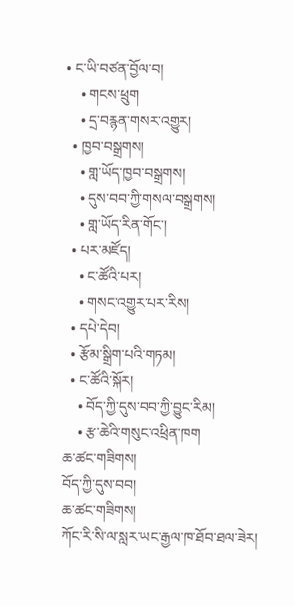• ང་ཡི་བཙན་བྱོལ་བ།
    • གངས་ཕྲུག
    • དྲ་བརྙན་གསར་འགྱུར།
  • ཁྱབ་བསྒྲགས།
    • གླ་ཡོད་ཁྱབ་བསྒྲགས།
    • དུས་བབ་ཀྱི་གསལ་བསྒྲགས།
    • གླ་ཡོད་རིན་གོང་།
  • པར་མཛོད།
    • ང་ཚོའི་པར།
    • གསང་འགྱུར་པར་རིས།
  • དཔེ་དེབ།
  • རྩོམ་སྒྲིག་པའི་གཏམ།
  • ང་ཚོའི་སྐོར།
    • བོད་ཀྱི་དུས་བབ་ཀྱི་བྱུང་རིམ།
    • རྩ་ཆེའི་གསུང་འཕྲིན་ཁག
ཆ་ཚང་གཟིགས།
བོད་ཀྱི་དུས་བབ།
ཆ་ཚང་གཟིགས།
ཀོང་རི་སི་ལ་སླར་ཡང་རྒྱལ་ཁ་ཐོབ་ཐལ་ཟེར།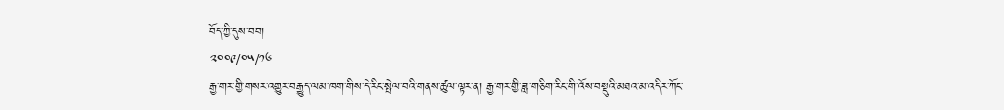བོད་ཀྱི་དུས་བབ།
༢༠༠༩/༠༥/༡༦
རྒྱ་གར་གྱི་གསར་འགྱུར་བརྒྱུད་ལམ་ཁག་གིས་དེ་རིང་སྤེལ་བའི་གནས་ཚུལ་ལྟར་ན། རྒྱ་གར་གྱི་ཟླ་གཅིག་རིང་གི་འོས་བསྡུའི་མཐའ་མ་འདིར་ཀོང་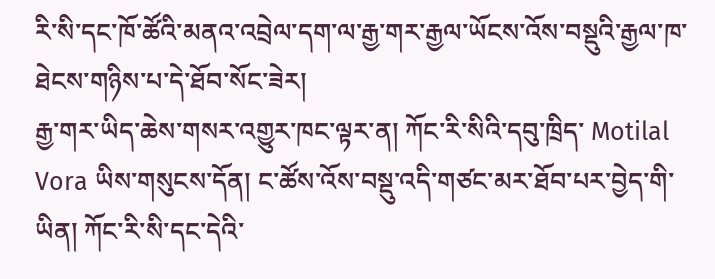རི་སི་དང་ཁོ་ཚོའི་མནའ་འབྲེལ་དག་ལ་རྒྱ་གར་རྒྱལ་ཡོངས་འོས་བསྡུའི་རྒྱལ་ཁ་ཐེངས་གཉིས་པ་དེ་ཐོབ་སོང་ཟེར།
རྒྱ་གར་ཡིད་ཆེས་གསར་འགྱུར་ཁང་ལྟར་ན། ཀོང་རི་སིའི་དབུ་ཁྲིད་ Motilal Vora ཡིས་གསུངས་དོན། ང་ཚོས་འོས་བསྡུ་འདི་གཙང་མར་ཐོབ་པར་བྱེད་གི་ཡིན། ཀོང་རི་སི་དང་དེའི་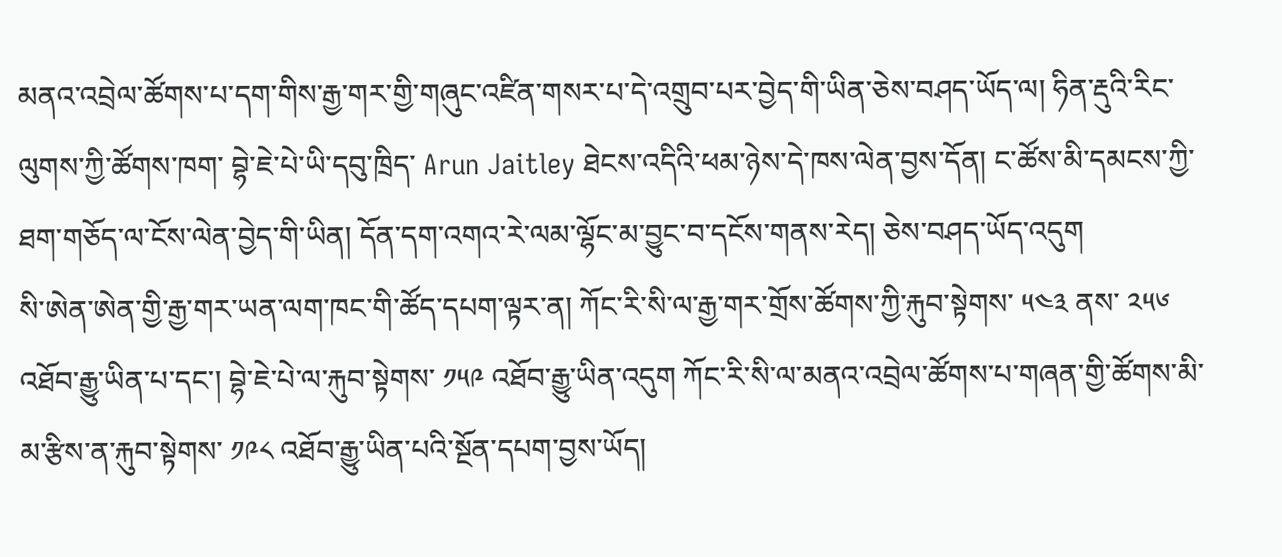མནའ་འབྲེལ་ཚོགས་པ་དག་གིས་རྒྱ་གར་གྱི་གཞུང་འཛིན་གསར་པ་དེ་འགྲུབ་པར་བྱེད་གི་ཡིན་ཅེས་བཤད་ཡོད་ལ། ཧིན་རྡུའི་རིང་ལུགས་ཀྱི་ཚོགས་ཁག་ བྷེ་ཇེ་པེ་ཡི་དབུ་ཁྲིད་ Arun Jaitley ཐེངས་འདིའི་ཕམ་ཉེས་དེ་ཁས་ལེན་བྱས་དོན། ང་ཚོས་མི་དམངས་ཀྱི་ཐག་གཅོད་ལ་ངོས་ལེན་བྱེད་གི་ཡིན། དོན་དག་འགའ་རེ་ལམ་ལྷོང་མ་བྱུང་བ་དངོས་གནས་རེད། ཅེས་བཤད་ཡོད་འདུག
སི་ཨེན་ཨེན་གྱི་རྒྱ་གར་ཡན་ལག་ཁང་གི་ཚོད་དཔག་ལྟར་ན། ཀོང་རི་སི་ལ་རྒྱ་གར་གྲོས་ཚོགས་ཀྱི་རྐུབ་སྟེགས་ ༥༤༣ ནས་ ༢༥༦ འཐོབ་རྒྱུ་ཡིན་པ་དང་། བྷེ་ཇེ་པེ་ལ་རྐུབ་སྟེགས་ ༡༥༩ འཐོབ་རྒྱུ་ཡིན་འདུག ཀོང་རི་སི་ལ་མནའ་འབྲེལ་ཚོགས་པ་གཞན་གྱི་ཚོགས་མི་མ་རྩིས་ན་རྐུབ་སྟེགས་ ༡༩༨ འཐོབ་རྒྱུ་ཡིན་པའི་སྔོན་དཔག་བྱས་ཡོད།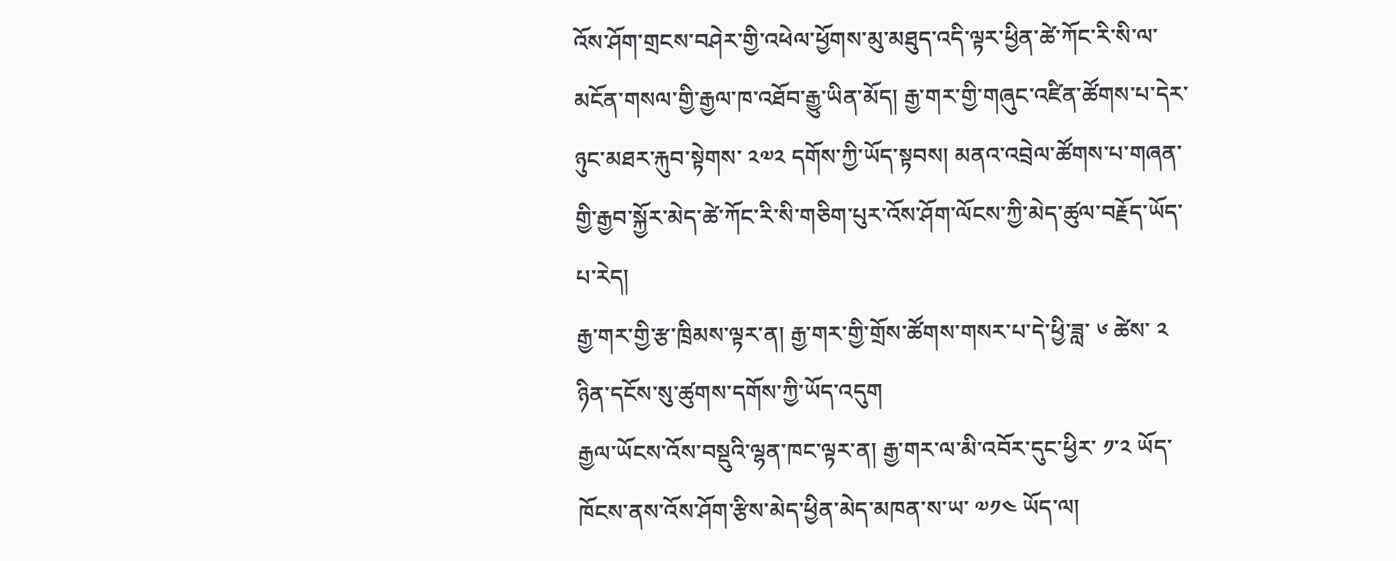འོས་ཤོག་གྲངས་བཤེར་གྱི་འཕེལ་ཕྱོགས་མུ་མཐུད་འདི་ལྟར་ཕྱིན་ཚེ་ཀོང་རི་སི་ལ་མངོན་གསལ་གྱི་རྒྱལ་ཁ་འཐོབ་རྒྱུ་ཡིན་མོད། རྒྱ་གར་གྱི་གཞུང་འཛིན་ཚོགས་པ་དེར་ཉུང་མཐར་རྐུབ་སྟེགས་ ༢༧༢ དགོས་ཀྱི་ཡོད་སྟབས། མནའ་འབྲེལ་ཚོགས་པ་གཞན་གྱི་རྒྱབ་སྐྱོར་མེད་ཚེ་ཀོང་རི་སི་གཅིག་པུར་འོས་ཤོག་ལོངས་ཀྱི་མེད་ཚུལ་བརྗོད་ཡོད་པ་རེད།
རྒྱ་གར་གྱི་རྩ་ཁྲིམས་ལྟར་ན། རྒྱ་གར་གྱི་གྲོས་ཚོགས་གསར་པ་དེ་ཕྱི་ཟླ་ ༦ ཚེས་ ༢ ཉིན་དངོས་སུ་ཚུགས་དགོས་ཀྱི་ཡོད་འདུག
རྒྱལ་ཡོངས་འོས་བསྡུའི་ལྷན་ཁང་ལྟར་ན། རྒྱ་གར་ལ་མི་འབོར་དུང་ཕྱིར་ ༡་༢ ཡོད་ཁོངས་ནས་འོས་ཤོག་རྩིས་མེད་ཕྱིན་མེད་མཁན་ས་ཡ་ ༧༡༤ ཡོད་ལ།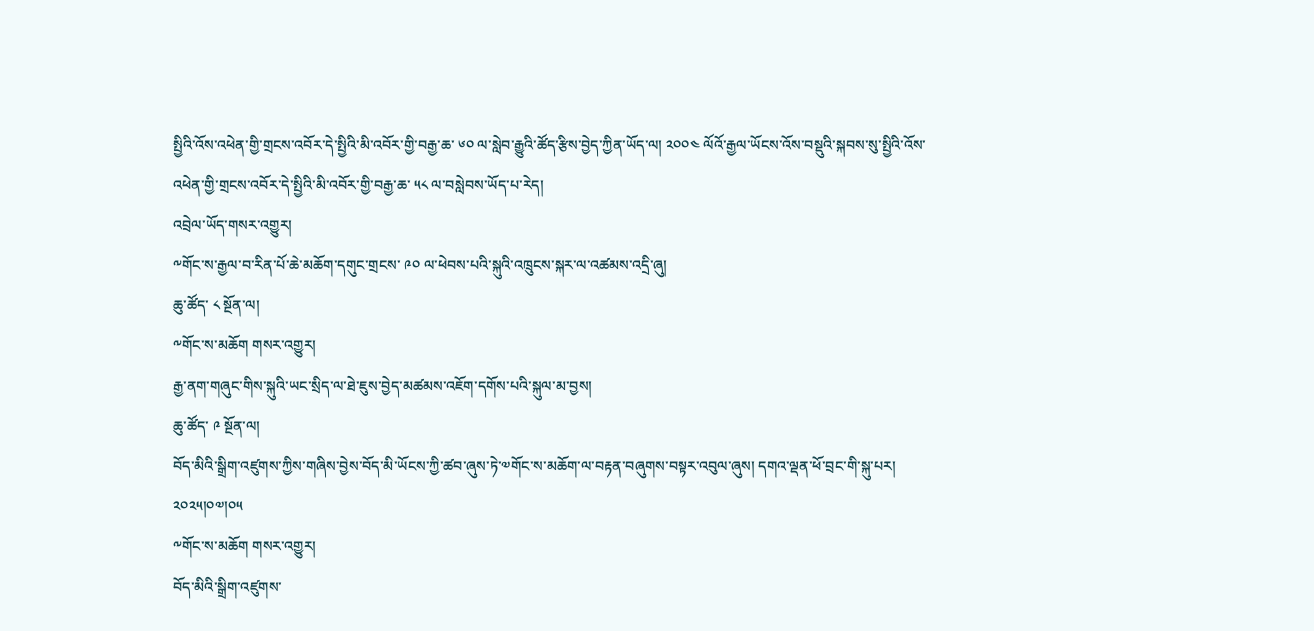སྤྱིའི་འོས་འཕེན་གྱི་གྲངས་འབོར་དེ་སྤྱིའི་མི་འབོར་གྱི་བརྒྱ་ཆ་ ༦༠ ལ་སླེབ་རྒྱུའི་ཚོད་རྩིས་བྱེད་ཀྱིན་ཡོད་ལ། ༢༠༠༤ ལོའོ་རྒྱལ་ཡོངས་འོས་བསྡུའི་སྐབས་སུ་སྤྱིའི་འོས་འཕེན་གྱི་གྲངས་འབོར་དེ་སྤྱིའི་མི་འབོར་གྱི་བརྒྱ་ཆ་ ༥༨ ལ་བསླེབས་ཡོད་པ་རེད།
འབྲེལ་ཡོད་གསར་འགྱུར།
༸གོང་ས་རྒྱལ་བ་རིན་པོ་ཆེ་མཆོག་དགུང་གྲངས་ ༩༠ ལ་ཕེབས་པའི་སྐུའི་འཁྲུངས་སྐར་ལ་འཚམས་འདྲི་ཞུ།
ཆུ་ཚོད་ ༨ སྔོན་ལ།
༸གོང་ས་མཆོག གསར་འགྱུར།
རྒྱ་ནག་གཞུང་གིས་སྐུའི་ཡང་སྲིད་ལ་ཐེ་ཇུས་བྱེད་མཚམས་འཇོག་དགོས་པའི་སྐུལ་མ་བྱས།
ཆུ་ཚོད་ ༩ སྔོན་ལ།
བོད་མིའི་སྒྲིག་འཛུགས་ཀྱིས་གཞིས་བྱེས་བོད་མི་ཡོངས་ཀྱི་ཚབ་ཞུས་ཏེ་༧གོང་ས་མཆོག་ལ་བརྟན་བཞུགས་བསྟར་འབུལ་ཞུས། དགའ་ལྡན་ཕོ་བྲང་གི་སྐུ་པར། ༢༠༢༥།༠༧།༠༥
༸གོང་ས་མཆོག གསར་འགྱུར།
བོད་མིའི་སྒྲིག་འཛུགས་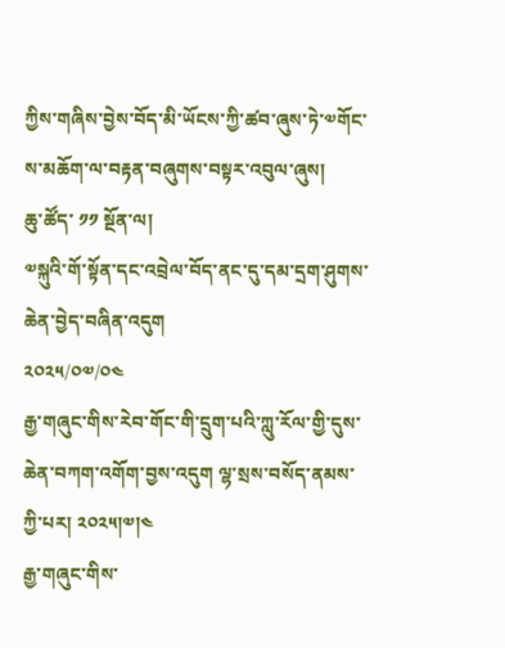ཀྱིས་གཞིས་བྱེས་བོད་མི་ཡོངས་ཀྱི་ཚབ་ཞུས་ཏེ་༧གོང་ས་མཆོག་ལ་བརྟན་བཞུགས་བསྟར་འབུལ་ཞུས།
ཆུ་ཚོད་ ༡༡ སྔོན་ལ།
༧སྐུའི་གོ་སྟོན་དང་འབྲེལ་བོད་ནང་དུ་དམ་དྲག་ཤུགས་ཆེན་བྱེད་བཞིན་འདུག
༢༠༢༥/༠༧/༠༤
རྒྱ་གཞུང་གིས་རེབ་གོང་གི་དྲུག་པའི་ཀླུ་རོལ་གྱི་དུས་ཆེན་བཀག་འགོག་བྱས་འདུག ལྷ་སྲས་བསོད་ནམས་ཀྱི་པར། ༢༠༢༥།༧།༤
རྒྱ་གཞུང་གིས་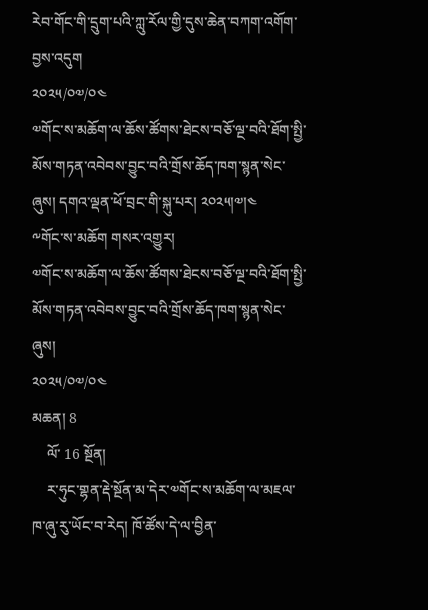རེབ་གོང་གི་དྲུག་པའི་ཀླུ་རོལ་གྱི་དུས་ཆེན་བཀག་འགོག་བྱས་འདུག
༢༠༢༥/༠༧/༠༤
༧གོང་ས་མཆོག་ལ་ཆོས་ཚོགས་ཐེངས་བཅོ་ལྔ་བའི་ཐོག་སྤྱི་མོས་གཏན་འབེབས་བྱུང་བའི་གྲོས་ཆོད་ཁག་སྙན་སེང་ཞུས། དགའ་ལྡན་ཕོ་བྲང་གི་སྐུ་པར། ༢༠༢༥།༧།༤
༸གོང་ས་མཆོག གསར་འགྱུར།
༧གོང་ས་མཆོག་ལ་ཆོས་ཚོགས་ཐེངས་བཅོ་ལྔ་བའི་ཐོག་སྤྱི་མོས་གཏན་འབེབས་བྱུང་བའི་གྲོས་ཆོད་ཁག་སྙན་སེང་ཞུས།
༢༠༢༥/༠༧/༠༤
མཆན། 8
    ལོ་ 16 སྔོན།
    ར་ཧུང་གྷན་རྡེ་སྔོན་མ་དེར་༧གོང་ས་མཆོག་ལ་མཇལ་ཁ་ཞུ་རུ་ཡོང་བ་རེད། ཁོ་ཚོས་དེ་ལ་བྱིན་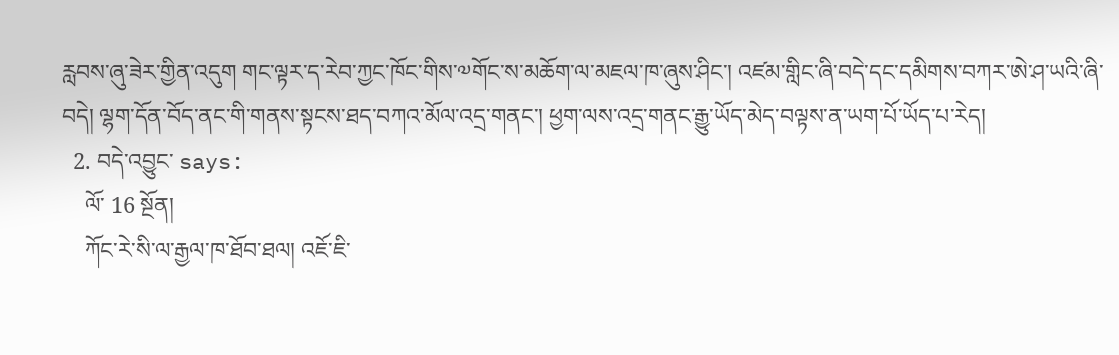རླབས་ཞུ་ཟེར་གྱིན་འདུག གང་ལྟར་ད་རེབ་ཀྱང་ཁོང་གིས་༧གོང་ས་མཆོག་ལ་མཇལ་ཁ་ཞུས་ཤིང་། འཛམ་གླིང་ཞི་བདེ་དང་དམིགས་བཀར་ཨེ་ཤ་ཡའི་ཞི་བདེ། ལྷག་དོན་བོད་ནང་གི་གནས་སྟངས་ཐད་བཀའ་མོལ་འདྲ་གནང་། ཕྱག་ལས་འདྲ་གནང་རྒྱུ་ཡོད་མེད་བལྟས་ན་ཡག་པོ་ཡོད་པ་རེད།
  2. བདེ་འབྱུང་ says:
    ལོ་ 16 སྔོན།
    ཀོང་རེ་སི་ལ་རྒྱལ་ཁ་ཐོབ་ཐལ། འཇོ་ཇི་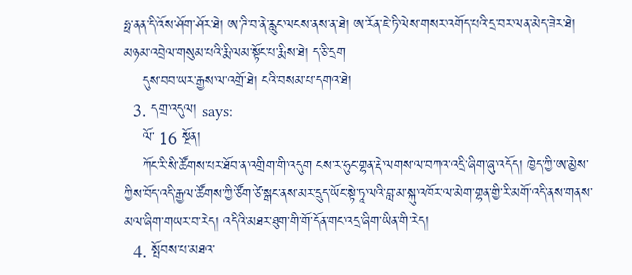ཧྥ་ནན་དི་འོས་ཤོག་ཤོར་ཐེ། ཨ་ཌི་བ་ནེ་རླུང་ལངས་ནས་ན་ཐེ། ཨ་རོན་ཇེ་ཏི་ལེས་གསར་འགོད་པའི་དྲ་བར་ལན་མེད་ཟེར་ཐེ། མཉམ་འབྲེལ་གསུམ་པའི་རྨི་ལམ་སྟོང་པ་རྨིས་ཐེ། ད་ཅི་དྲག
    དུས་བབ་ཡར་རྒྱས་ལ་འགྲོ་ཐེ། ངའི་བསམ་པ་དགའ་ཐེ།
  3. དགྲ་འདུལ། says:
    ལོ་ 16 སྔོན།
    ཀོང་རི་སི་ཚོགས་པར་ཐོབ་ན་འགྲིག་གི་འདུག ངས་ར་ཧུང་གྷན་རྡེ་ལགས་ལ་བཀའ་འདྲི་ཞིག་ཞུ་འདོད། ཁྱེད་ཀྱི་ཨ་མྱེས་ཀྱིས་བོད་འདི་རྒྱལ་ཚོགས་ཀྱི་ཙོག་ཙེ་སྒང་ནས་མར་དྲུད་ཡོང་སྟེ་ཏཱ་ལའི་བླ་མ་སྐུ་འཁོར་ལ་མེག་གྷན་གྱི་རི་མགོ་འདི་ནས་གནས་མལ་ཞིག་གཡར་བ་རེད། འདིའི་མཐར་ཐུག་གི་གོ་དོན་གང་འདྲ་ཞིག་ཡིན་གི་རེད།
  4. སྤོབས་པ་མཐའ་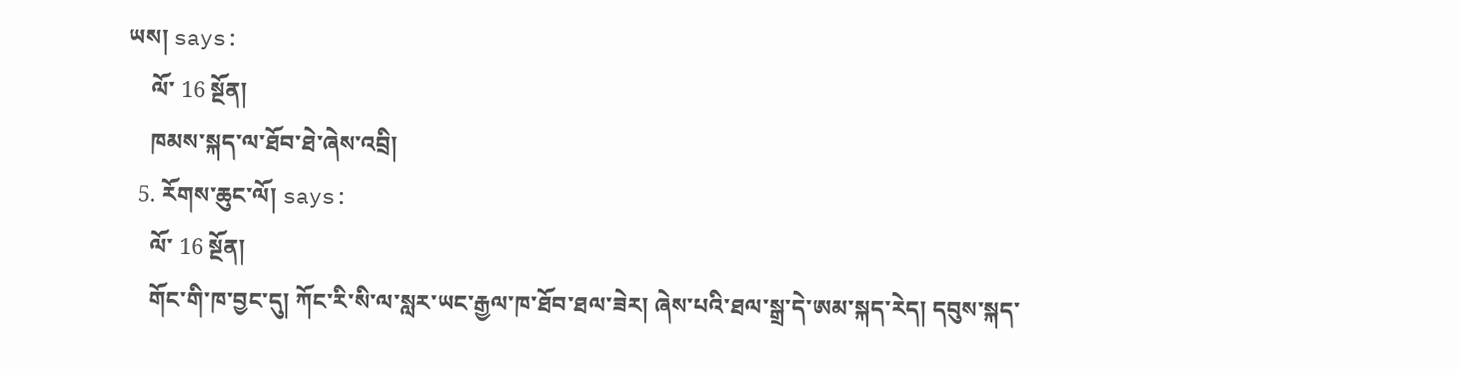ཡས། says:
    ལོ་ 16 སྔོན།
    ཁམས་སྐད་ལ་ཐོབ་ཐེ་ཞེས་འབྲི།
  5. རོགས་ཆུང་ལོ། says:
    ལོ་ 16 སྔོན།
    གོང་གི་ཁ་བྱང་དུ། ཀོང་རི་སི་ལ་སླར་ཡང་རྒྱལ་ཁ་ཐོབ་ཐལ་ཟེར། ཞེས་པའི་ཐལ་སྒྲ་དེ་ཨམ་སྐད་རེད། དབུས་སྐད་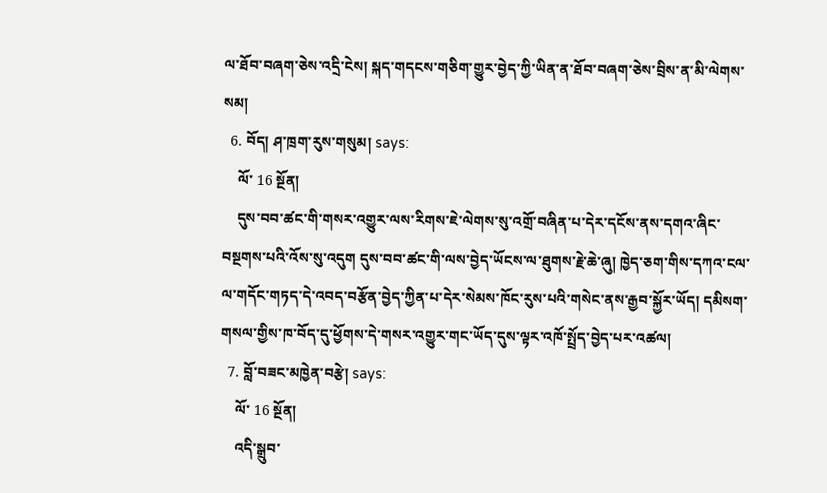ལ་ཐོབ་བཞག་ཅེས་འདྲི་ངེས། སྐད་གདངས་གཅིག་གྱུར་བྱེད་ཀྱི་ཡིན་ན་ཐོབ་བཞག་ཅེས་བྲིས་ན་མི་ལེགས་སམ།
  6. བོད། ཤ་ཁྲག་རུས་གསུམ། says:
    ལོ་ 16 སྔོན།
    དུས་བབ་ཚང་གི་གསར་འགྱུར་ལས་རིགས་ཇེ་ལེགས་སུ་འགྲོ་བཞིན་པ་དེར་དངོས་ནས་དགའ་ཞིང་བསྔགས་པའི་འོས་སུ་འདུག དུས་བབ་ཚང་གི་ལས་བྱེད་ཡོངས་ལ་ཐུགས་རྗེ་ཆེ་ཞུ། ཁྱེད་ཅག་གིས་དཀའ་ངལ་ལ་གདོང་གཏད་དེ་འབད་བརྩོན་བྱེད་ཀྱིན་པ་དེར་སེམས་ཁོང་རུས་པའི་གསེང་ནས་རྒྱབ་སྐྱོར་ཡོད། དམིསག་གསལ་གྱིས་ཁ་བོད་དུ་ཕྱོགས་དེ་གསར་འགྱུར་གང་ཡོད་དུས་ལྟར་འཁོ་སྤྲོད་བྱེད་པར་འཚལ།
  7. བློ་བཟང་མཁྱེན་བརྩེ། says:
    ལོ་ 16 སྔོན།
    འདི་སྒྲུབ་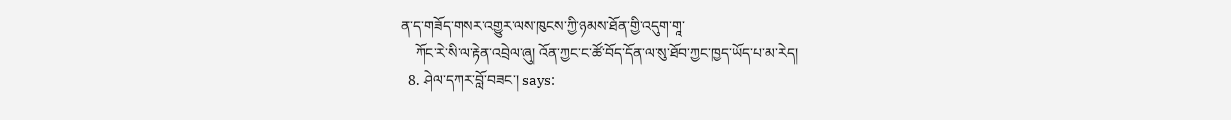ན་ད་གཟོད་གསར་འགྱུར་ལས་ཁུངས་ཀྱི་ཉམས་ཐོན་གྱི་འདུག་གཱ་
    ཀོང་རེ་སི་ལ་རྟེན་འབྲེལ་ཞུ། འོན་ཀྱང་ང་ཚོ་བོད་དོན་ལ་སུ་ཐོབ་ཀྱང་ཁྱད་ཡོད་པ་མ་རེད།
  8. ཤེལ་དཀར་བློ་བཟང་། says: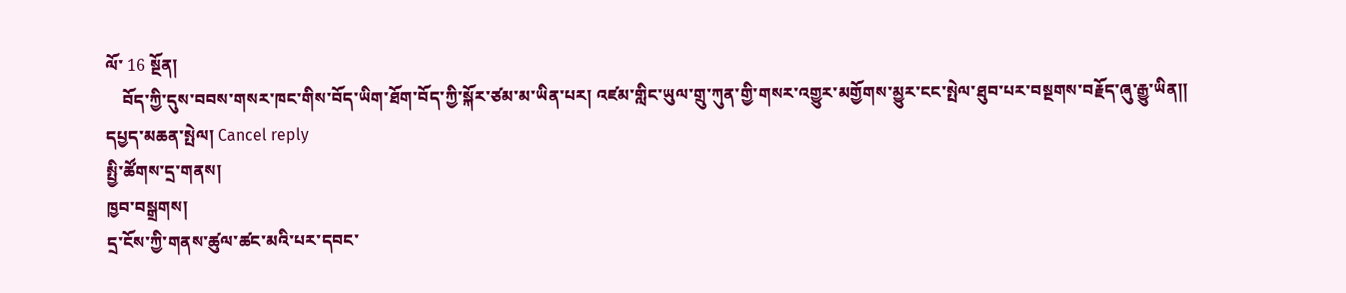ལོ་ 16 སྔོན།
    བོད་ཀྱི་དུས་བབས་གསར་ཁང་གིས་བོད་ཡིག་ཐོག་བོད་ཀྱི་སྐོར་ཙམ་མ་ཡིན་པར། འཛམ་གླིང་ཡུལ་གྲུ་ཀུན་གྱི་གསར་འགྱུར་མགྱོགས་མྱུར་ངང་སྤེལ་ཐུབ་པར་བསྔགས་བརྗོད་ཞུ་རྒྱུ་ཡིན།།
དཔྱད་མཆན་སྤེལ། Cancel reply
སྤྱི་ཚོགས་དྲ་གནས།
ཁྱབ་བསྒྲགས།
དྲ་ངོས་ཀྱི་གནས་ཚུལ་ཚང་མའི་པར་དབང་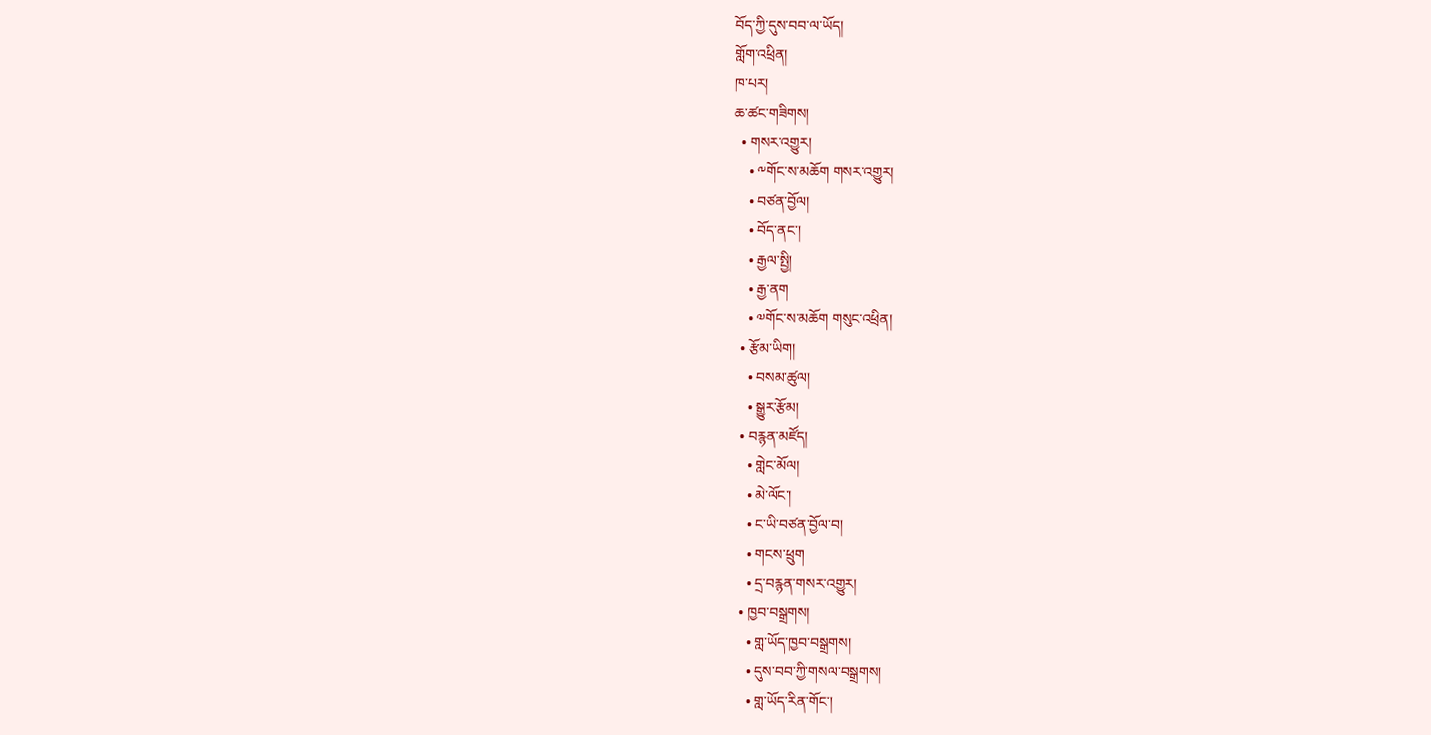བོད་ཀྱི་དུས་བབ་ལ་ཡོད།
གློག་འཕྲིན།
ཁ་པར།
ཆ་ཚང་གཟིགས།
  • གསར་འགྱུར།
    • ༸གོང་ས་མཆོག གསར་འགྱུར།
    • བཙན་བྱོལ།
    • བོད་ནང་།
    • རྒྱལ་སྤྱི།
    • རྒྱ་ནག
    • ༧གོང་ས་མཆོག གསུང་འཕྲིན།
  • རྩོམ་ཡིག།
    • བསམ་ཚུལ།
    • སྒྱུར་རྩོམ།
  • བརྙན་མཛོད།
    • གླེང་མོལ།
    • མེ་ལོང་།
    • ང་ཡི་བཙན་བྱོལ་བ།
    • གངས་ཕྲུག
    • དྲ་བརྙན་གསར་འགྱུར།
  • ཁྱབ་བསྒྲགས།
    • གླ་ཡོད་ཁྱབ་བསྒྲགས།
    • དུས་བབ་ཀྱི་གསལ་བསྒྲགས།
    • གླ་ཡོད་རིན་གོང་།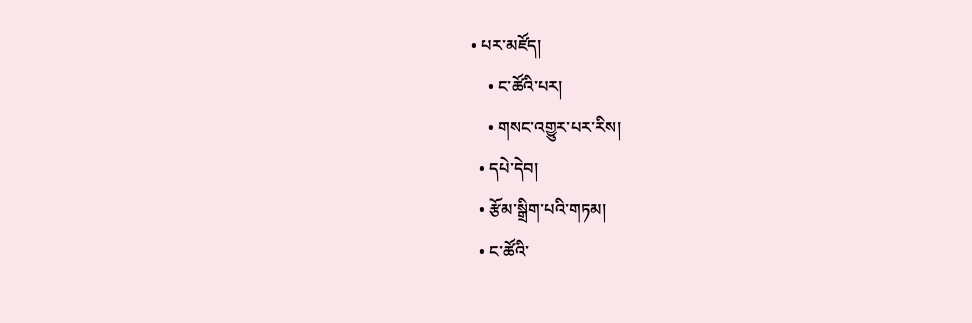• པར་མཛོད།
    • ང་ཚོའི་པར།
    • གསང་འགྱུར་པར་རིས།
  • དཔེ་དེབ།
  • རྩོམ་སྒྲིག་པའི་གཏམ།
  • ང་ཚོའི་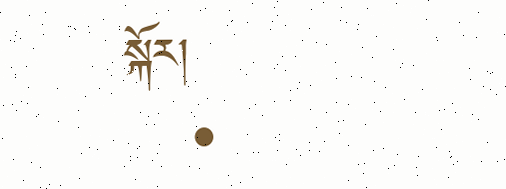སྐོར།
    •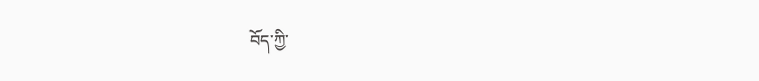བོད་ཀྱི་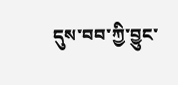དུས་བབ་ཀྱི་བྱུང་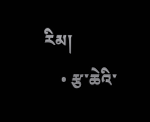རིམ།
    • རྩ་ཆེའི་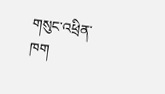གསུང་འཕྲིན་ཁག